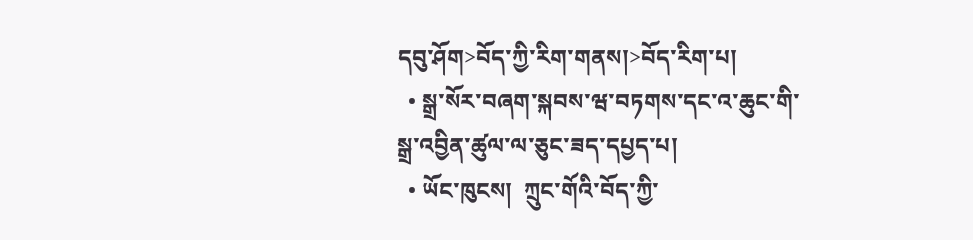དབུ་ཤོག>བོད་ཀྱི་རིག་གནས།>བོད་རིག་པ།
  • སྒྲ་སོར་བཞག་སྐབས་ཝ་བཏགས་དང་འ་ཆུང་གི་སྒྲ་འབྱིན་ཚུལ་ལ་ཅུང་ཟད་དཔྱད་པ།
  • ཡོང་ཁུངས།  ཀྲུང་གོའི་བོད་ཀྱི་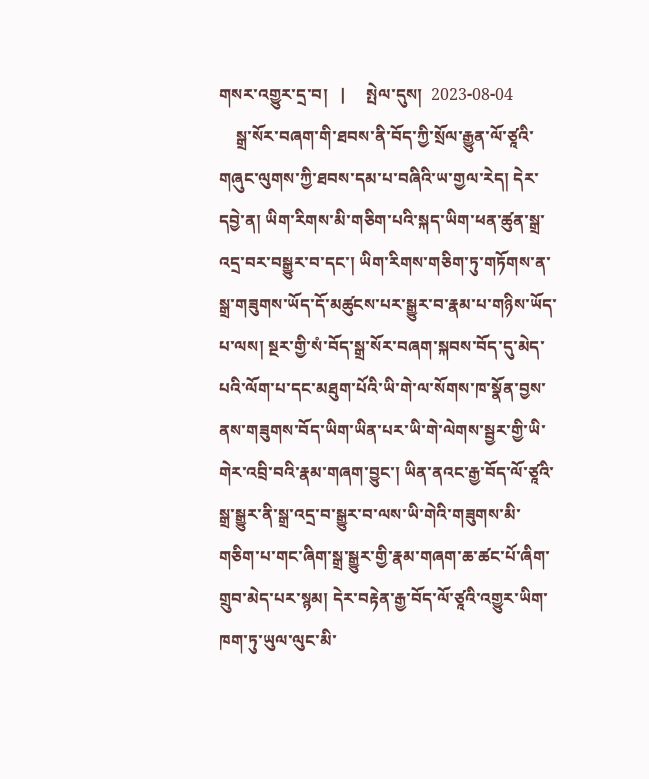གསར་འགྱུར་དྲ་བ།   |     སྤེལ་དུས།  2023-08-04
    སྒྲ་སོར་བཞག་གི་ཐབས་ནི་བོད་ཀྱི་སྲོལ་རྒྱུན་ལོ་ཙཱའི་གཞུང་ལུགས་ཀྱི་ཐབས་དམ་པ་བཞིའི་ཡ་གྱལ་རེད། དེར་དབྱེ་ན། ཡིག་རིགས་མི་གཅིག་པའི་སྐད་ཡིག་ཕན་ཚུན་སྒྲ་འདྲ་བར་བསྒྱུར་བ་དང་། ཡིག་རིགས་གཅིག་ཏུ་གཏོགས་ན་སྒྲ་གཟུགས་ཡོད་དོ་མཚུངས་པར་སྒྱུར་བ་རྣམ་པ་གཉིས་ཡོད་པ་ལས། སྔར་གྱི་སཾ་བོད་སྒྲ་སོར་བཞག་སྐབས་བོད་དུ་མེད་པའི་ལོག་པ་དང་མཐུག་པོའི་ཡི་གེ་ལ་སོགས་ཁ་སྣོན་བྱས་ནས་གཟུགས་བོད་ཡིག་ཡིན་པར་ཡི་གེ་ལེགས་སྦྱར་གྱི་ཡི་གེར་འབྲི་བའི་རྣམ་གཞག་བྱུང་། ཡིན་ནའང་རྒྱ་བོད་ལོ་ཙཱའི་སྒྲ་སྒྱུར་ནི་སྒྲ་འདྲ་བ་སྒྱུར་བ་ལས་ཡི་གེའི་གཟུགས་མི་གཅིག་པ་གང་ཞིག་སྒྲ་སྒྱུར་གྱི་རྣམ་གཞག་ཆ་ཚང་པོ་ཞིག་གྲུབ་མེད་པར་སྙམ། དེར་བརྟེན་རྒྱ་བོད་ལོ་ཙཱའི་འགྱུར་ཡིག་ཁག་ཏུ་ཡུལ་ལུང་མི་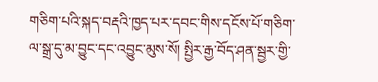གཅིག་པའི་སྐད་བརྡའི་ཁྱད་པར་དབང་གིས་དངོས་པོ་གཅིག་ལ་སྒྲ་དུ་མ་བྱུང་དང་འབྱུང་མུས་སོ། སྤྱིར་རྒྱ་བོད་ཤན་སྦྱར་གྱི་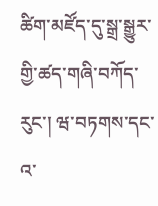ཚིག་མཛོད་དུ་སྒྲ་སྒྱུར་གྱི་ཚད་གཞི་བཀོད་རུང་། ཝ་བཏགས་དང་འ་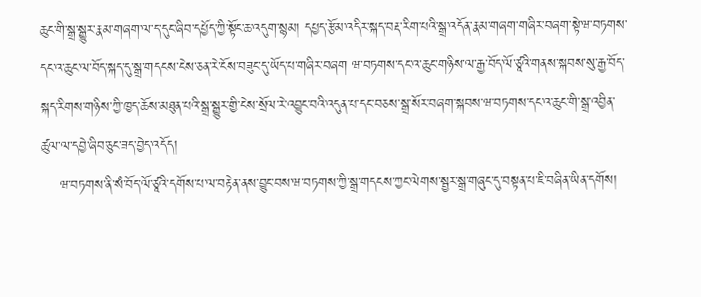ཆུང་གི་སྒྲ་སྒྱུར་རྣམ་གཞག་ལ་ད་དུང་ཞིབ་དཔྱོད་ཀྱི་སྟོང་ཆ་འདུག་སྙམ། དཔྱད་རྩོམ་འདིར་སྐད་བརྡ་རིག་པའི་སྒྲ་འདོན་རྣམ་གཞག་གཞིར་བཞག་སྟེ་ཝ་བཏགས་དང་འ་ཆུང་ལ་བོད་སྐད་དུ་སྒྲ་གདངས་ངེས་ཅན་རེ་ངོས་བཟུང་དུ་ཡོད་པ་གཞིར་བཞག ཝ་བཏགས་དང་འ་ཆུང་གཉིས་ལ་རྒྱ་བོད་ལོ་ཙཱའི་གནས་སྐབས་སུ་རྒྱ་བོད་སྐད་རིགས་གཉིས་ཀྱི་ཁྱད་ཆོས་མཐུན་པའི་སྒྲ་སྒྱུར་གྱི་ངེས་སྲོལ་རེ་འབྱུང་བའི་འདུན་པ་དང་བཅས་སྒྲ་སོར་བཞག་སྐབས་ཝ་བཏགས་དང་འ་ཆུང་གི་སྒྲ་འབྱིན་ཚུལ་ལ་དབྱེ་ཞིབ་ཅུང་ཟད་བྱེད་འདོད།
    ཝ་བཏགས་ནི་སཾ་བོད་ལོ་ཙཱའི་དགོས་པ་ལ་བརྟེན་ནས་བྱུང་བས་ཝ་བཏགས་ཀྱི་སྒྲ་གདངས་ཀྱང་ལེགས་སྦྱར་སྒྲ་གཞུང་དུ་བསྟན་པ་ཇི་བཞིན་ཡིན་དགོས།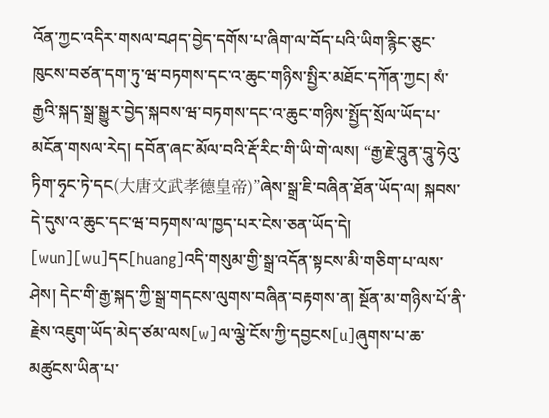འོན་ཀྱང་འདིར་གསལ་བཤད་བྱེད་དགོས་པ་ཞིག་ལ་བོད་པའི་ཡིག་རྙིང་ཅུང་ཁུངས་བཙན་དག་ཏུ་ཝ་བཏགས་དང་འ་ཆུང་གཉིས་སྤྱིར་མཐོང་དཀོན་ཀྱང། སཾ་རྒྱའི་སྐད་སྒྲ་སྒྱུར་བྱེད་སྐབས་ཝ་བཏགས་དང་འ་ཆུང་གཉིས་སྤྱོད་སྲོལ་ཡོད་པ་མངོན་གསལ་རེད། དབོན་ཞང་མོལ་བའི་རྡོ་རིང་གི་ཡི་གེ་ལས། “རྒྱ་རྗེ་བཱུན་བཱུ་ཧེའུ་ཏིག་ཧྭང་ཏེ་དང(大唐文武孝德皇帝)”ཞེས་སྒྲ་ཇི་བཞིན་ཐོན་ཡོད་ལ། སྐབས་དེ་དུས་འ་ཆུང་དང་ཝ་བཏགས་ལ་ཁྱད་པར་ངེས་ཅན་ཡོད་དེ། [wun][wu]དང[huang]འདི་གསུམ་གྱི་སྒྲ་འདོན་སྟངས་མི་གཅིག་པ་ལས་ཤེས། དེང་གི་རྒྱ་སྐད་ཀྱི་སྒྲ་གདངས་ལུགས་བཞིན་བརྟགས་ན། སྔོན་མ་གཉིས་པོ་ནི་རྗེས་འཇུག་ཡོད་མེད་ཙམ་ལས[w]ལ་ལྕེ་ངོས་ཀྱི་དབྱངས[u]ཞུགས་པ་ཆ་མཚུངས་ཡིན་པ་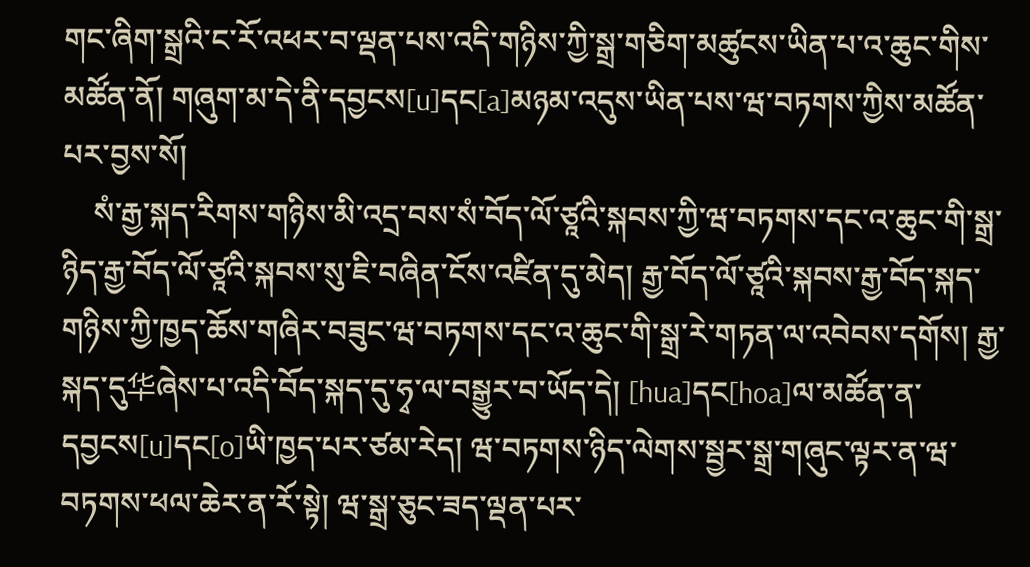གང་ཞིག་སྒྲའི་ང་རོ་འཕར་བ་ལྡན་པས་འདི་གཉིས་ཀྱི་སྒྲ་གཅིག་མཚུངས་ཡིན་པ་འ་ཆུང་གིས་མཚོན་ནོ། གཞུག་མ་དེ་ནི་དབྱངས[u]དང[a]མཉམ་འདུས་ཡིན་པས་ཝ་བཏགས་ཀྱིས་མཚོན་པར་བྱས་སོ།
    སཾ་རྒྱ་སྐད་རིགས་གཉིས་མི་འདྲ་བས་སཾ་བོད་ལོ་ཙཱའི་སྐབས་ཀྱི་ཝ་བཏགས་དང་འ་ཆུང་གི་སྒྲ་ཉིད་རྒྱ་བོད་ལོ་ཙཱའི་སྐབས་སུ་ཇི་བཞིན་ངོས་འཛིན་དུ་མེད། རྒྱ་བོད་ལོ་ཙཱའི་སྐབས་རྒྱ་བོད་སྐད་གཉིས་ཀྱི་ཁྱད་ཆོས་གཞིར་བཟུང་ཝ་བཏགས་དང་འ་ཆུང་གི་སྒྲ་རེ་གཏན་ལ་འབེབས་དགོས། རྒྱ་སྐད་དུ华ཞེས་པ་འདི་བོད་སྐད་དུ་ཧྭ་ལ་བསྒྱུར་བ་ཡོད་དེ། [hua]དང[hoa]ལ་མཚོན་ན་དབྱངས[u]དང[o]ཡི་ཁྱད་པར་ཙམ་རེད། ཝ་བཏགས་ཉིད་ལེགས་སྦྱར་སྒྲ་གཞུང་ལྟར་ན་ཝ་བཏགས་ཕལ་ཆེར་ན་རོ་སྟེ། ཝ་སྒྲ་ཅུང་ཟད་ལྡན་པར་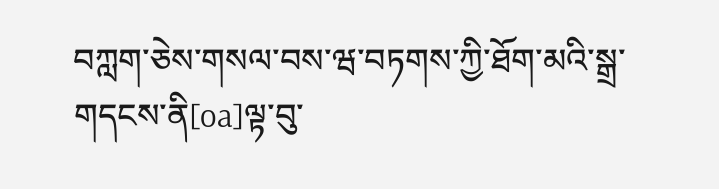བཀླག་ཅེས་གསལ་བས་ཝ་བཏགས་ཀྱི་ཐོག་མའི་སྒྲ་གདངས་ནི[oa]ལྟ་བུ་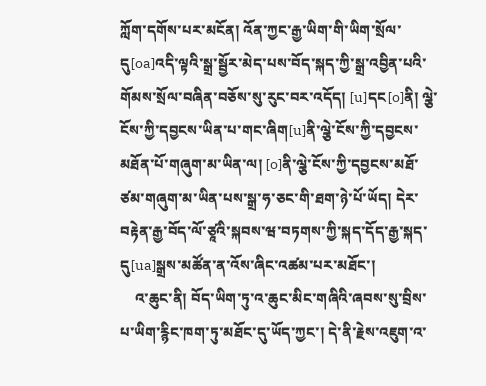ཀློག་དགོས་པར་མངོན། འོན་ཀྱང་རྒྱ་ཡིག་གི་ཡིག་སྲོལ་དུ[oa]འདི་ལྟའི་སྒྲ་སྦྱོར་མེད་པས་བོད་སྐད་ཀྱི་སྒྲ་འབྱིན་པའི་གོམས་སྲོལ་བཞིན་བཅོས་སུ་རུང་བར་འདོད། [u]དང[o]ནི། ལྕེ་ངོས་ཀྱི་དབྱངས་ཡིན་པ་གང་ཞིག[u]ནི་ལྕེ་ངོས་ཀྱི་དབྱངས་མཐོན་པོ་གཞུག་མ་ཡིན་ལ། [o]ནི་ལྕེ་ངོས་ཀྱི་དབྱངས་མཐོ་ཙམ་གཞུག་མ་ཡིན་པས་སྒྲ་ཧ་ཅང་གི་ཐག་ཉེ་པོ་ཡོད། དེར་བརྟེན་རྒྱ་བོད་ལོ་ཙཱའི་སྐབས་ཝ་བཏགས་ཀྱི་སྐད་དོད་རྒྱ་སྐད་དུ[ua]སྒྲས་མཚོན་ན་འོས་ཞིང་འཚམ་པར་མཐོང་།
    འ་ཆུང་ནི། བོད་ཡིག་ཏུ་འ་ཆུང་མིང་གཞིའི་ཞབས་སུ་བྲིས་པ་ཡིག་རྙིང་ཁག་ཏུ་མཐོང་དུ་ཡོད་ཀྱང་། དེ་ནི་རྗེས་འཇུག་འ་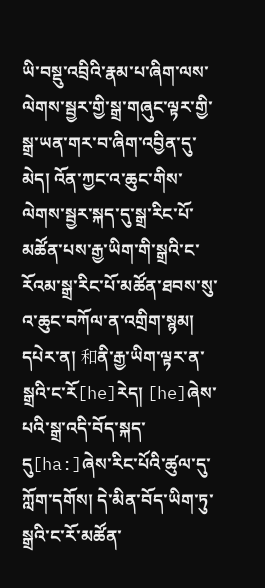ཡི་བསྡུ་འབྲིའི་རྣམ་པ་ཞིག་ལས་ལེགས་སྦྱར་གྱི་སྒྲ་གཞུང་ལྟར་གྱི་སྒྲ་ཡན་གར་བ་ཞིག་འབྱིན་དུ་མེད། འོན་ཀྱང་འ་ཆུང་གིས་ལེགས་སྦྱར་སྐད་དུ་སྒྲ་རིང་པོ་མཚོན་པས་རྒྱ་ཡིག་གི་སྒྲའི་ང་རོའམ་སྒྲ་རིང་པོ་མཚོན་ཐབས་སུ་འ་ཆུང་བཀོལ་ན་འགྲིག་སྙམ། དཔེར་ན། 和ནི་རྒྱ་ཡིག་ལྟར་ན་སྒྲའི་ང་རོ[he]རེད། [he]ཞེས་པའི་སྒྲ་འདི་བོད་སྐད་དུ[ha:]ཞེས་རིང་པོའི་ཚུལ་དུ་ཀློག་དགོས། དེ་མིན་བོད་ཡིག་ཏུ་སྒྲའི་ང་རོ་མཚོན་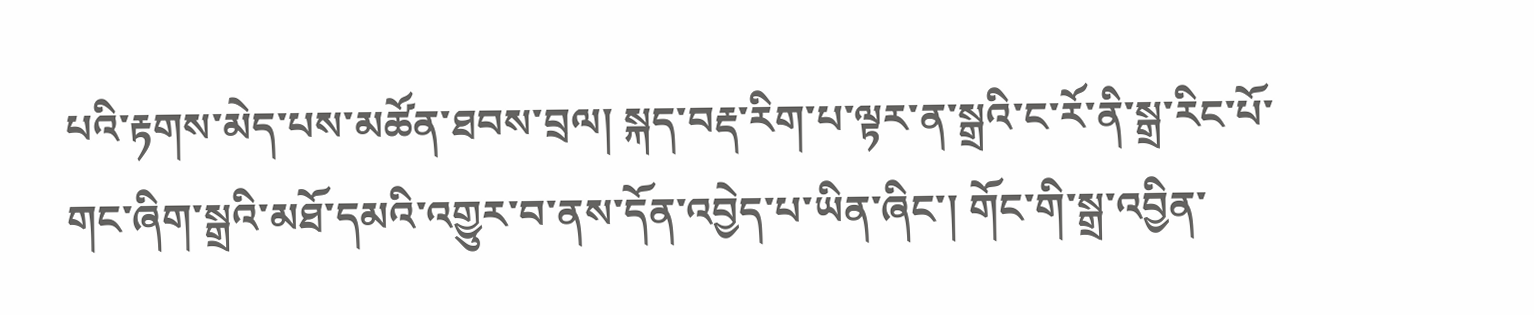པའི་རྟགས་མེད་པས་མཚོན་ཐབས་བྲལ། སྐད་བརྡ་རིག་པ་ལྟར་ན་སྒྲའི་ང་རོ་ནི་སྒྲ་རིང་པོ་གང་ཞིག་སྒྲའི་མཐོ་དམའི་འགྱུར་བ་ནས་དོན་འབྱེད་པ་ཡིན་ཞིང་། གོང་གི་སྒྲ་འབྱིན་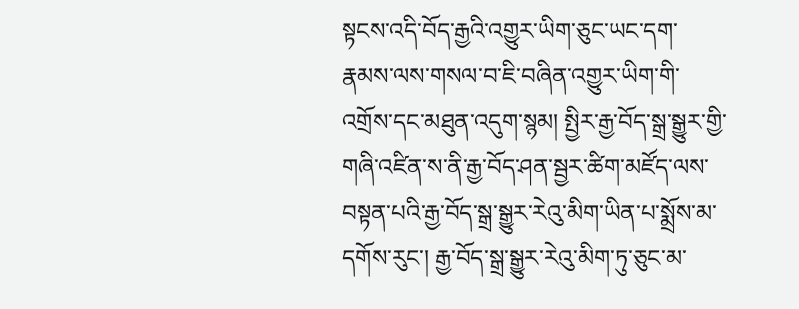སྟངས་འདི་བོད་རྒྱའི་འགྱུར་ཡིག་ཅུང་ཡང་དག་རྣམས་ལས་གསལ་བ་ཇི་བཞིན་འགྱུར་ཡིག་གི་འགྲོས་དང་མཐུན་འདུག་སྙམ། སྤྱིར་རྒྱ་བོད་སྒྲ་སྒྱུར་གྱི་གཞི་འཛིན་ས་ནི་རྒྱ་བོད་ཤན་སྦྱར་ཚིག་མཛོད་ལས་བསྟན་པའི་རྒྱ་བོད་སྒྲ་སྒྱུར་རེའུ་མིག་ཡིན་པ་སྨྲོས་མ་དགོས་རུང་། རྒྱ་བོད་སྒྲ་སྒྱུར་རེའུ་མིག་ཏུ་ཅུང་མ་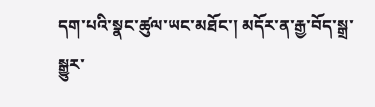དག་པའི་སྣང་ཚུལ་ཡང་མཐོང་། མདོར་ན་རྒྱ་བོད་སྒྲ་སྒྱུར་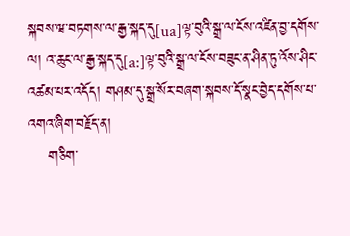སྐབས་ཝ་བཏགས་ལ་རྒྱ་སྐད་དུ[ua]ལྟ་བུའི་སྒྲ་ལ་ངོས་འཛིན་བྱ་དགོས་ལ། འ་ཆུང་ལ་རྒྱ་སྐད་དུ[a:]ལྟ་བུའི་སྒྲ་ལ་ངོས་བཟུང་ན་ཤིན་ཏུ་འོས་ཤིང་འཚམ་པར་འདོད། གཤམ་དུ་སྒྲ་སོར་བཞག་སྐབས་དོ་སྣང་བྱེད་དགོས་པ་འགའ་ཞིག་བརྗོད་ན།
    གཅིག་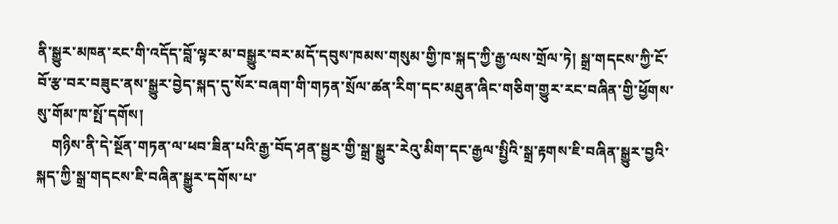ནི་སྒྱུར་མཁན་རང་གི་འདོད་བློ་ལྟར་མ་བསྒྱུར་བར་མདོ་དབུས་ཁམས་གསུམ་གྱི་ཁ་སྐད་ཀྱི་རྒྱ་ལས་གྲོལ་ཏེ། སྒྲ་གདངས་ཀྱི་ངོ་བོ་རྩ་བར་བཟུང་ནས་སྒྱུར་བྱེད་སྐད་དུ་སོར་བཞག་གི་གཏན་སྲོལ་ཚན་རིག་དང་མཐུན་ཞིང་གཅིག་གྱུར་རང་བཞིན་གྱི་ཕྱོགས་སུ་གོམ་ཁ་སྤོ་དགོས།
    གཉིས་ནི་དེ་སྔོན་གཏན་ལ་ཕབ་ཟིན་པའི་རྒྱ་བོད་ཤན་སྦྱར་གྱི་སྒྲ་སྒྱུར་རེའུ་མིག་དང་རྒྱལ་སྤྱིའི་སྒྲ་རྟགས་ཇི་བཞིན་སྒྱུར་བྱའི་སྐད་ཀྱི་སྒྲ་གདངས་ཇི་བཞིན་སྒྱུར་དགོས་པ་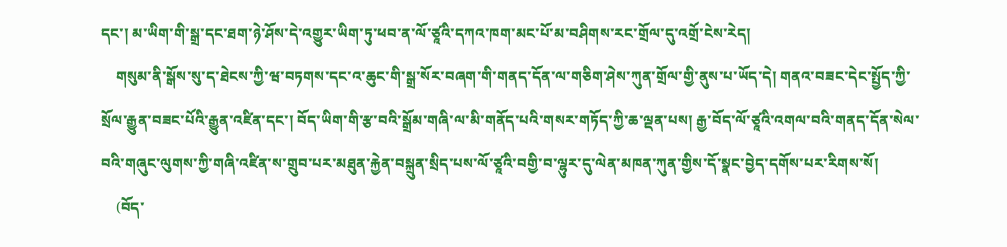དང་། མ་ཡིག་གི་སྒྲ་དང་ཐག་ཉེ་ཤོས་དེ་འགྱུར་ཡིག་ཏུ་ཕབ་ན་ལོ་ཙཱའི་དཀའ་ཁག་མང་པོ་མ་བཤིགས་རང་གྲོལ་དུ་འགྲོ་ངེས་རེད།
    གསུམ་ནི་སྒོས་སུ་ད་ཐེངས་ཀྱི་ཝ་བཏགས་དང་འ་ཆུང་གི་སྒྲ་སོར་བཞག་གི་གནད་དོན་ལ་གཅིག་ཤེས་ཀུན་གྲོལ་གྱི་ནུས་པ་ཡོད་དེ། གནའ་བཟང་དེང་སྤྱོད་ཀྱི་སྲོལ་རྒྱུན་བཟང་པོའི་རྒྱུན་འཛིན་དང་། བོད་ཡིག་གི་རྩ་བའི་སྒྲོམ་གཞི་ལ་མི་གནོད་པའི་གསར་གཏོད་ཀྱི་ཆ་ལྡན་པས། རྒྱ་བོད་ལོ་ཙཱའི་འགལ་བའི་གནད་དོན་སེལ་བའི་གཞུང་ལུགས་ཀྱི་གཞི་འཛིན་ས་གྲུབ་པར་མཐུན་རྐྱེན་བསྐྲུན་སྲིད་པས་ལོ་ཙཱའི་བགྱི་བ་ལྷུར་དུ་ལེན་མཁན་ཀུན་གྱིས་དོ་སྣང་བྱེད་དགོས་པར་རིགས་སོ།
    (བོད་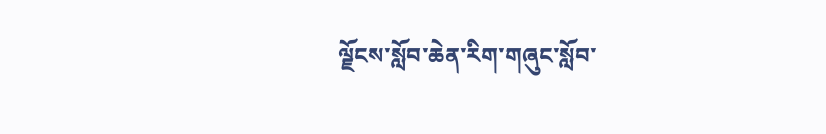ལྗོངས་སློབ་ཆེན་རིག་གཞུང་སློབ་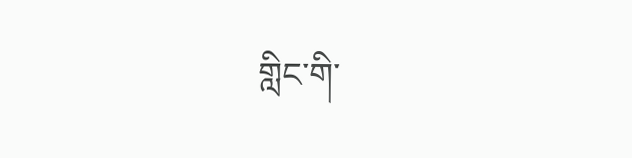གླིང་གི་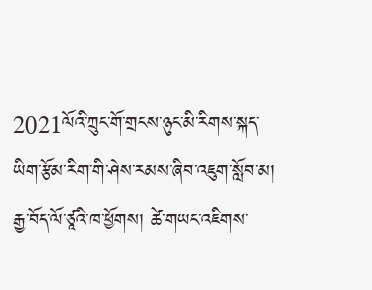2021ལོའི་ཀྲུང་གོ་གྲངས་ཉུང་མི་རིགས་སྐད་ཡིག་རྩོམ་རིག་གི་ཤེས་རམས་ཞིབ་འཇུག་སློབ་མ། རྒྱ་བོད་ལོ་ཙཱའི་ཁ་ཕྱོགས། ཚེ་གཡང་འཇིགས་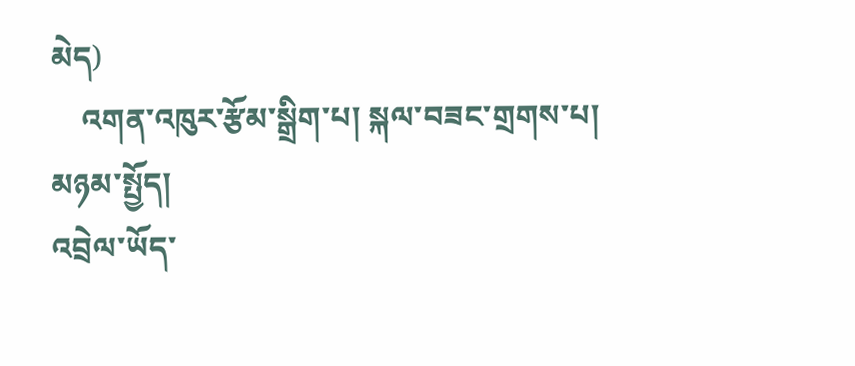མེད)
    འགན་འཁུར་རྩོམ་སྒྲིག་པ། སྐལ་བཟང་གྲགས་པ།
མཉམ་སྤྱོད།
འབྲེལ་ཡོད་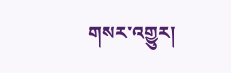གསར་འགྱུར།